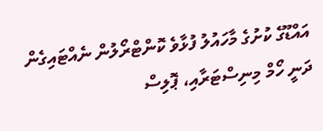އައްޑޫގެ ކުށުގެ މާހައުލު ފުޅާވެ ކޮންޓްރޯލުން ނެއްޓައިގެން ދަނީ ހޯމް މިނިސްޓަރާއި، ޕޮލިސް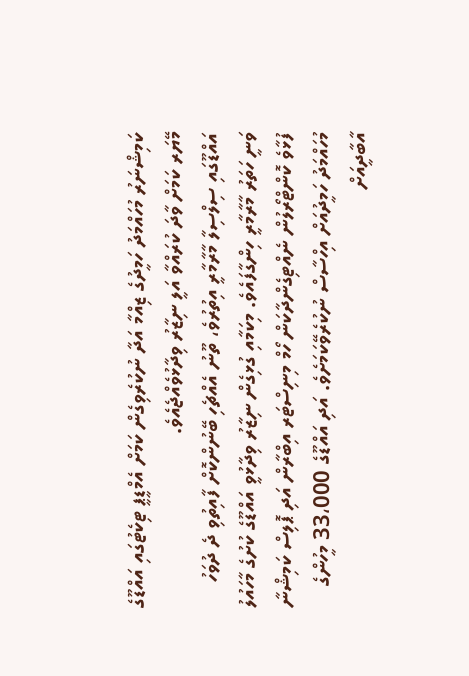ކަމިޝްނަރު މުހައްމަދު ހަމީދުގެ ޒިއްމާ އަދާ ނުކުރެވިގެން ކަމަށް އެމްޑީޕީ ޓިކެޓުގައި އައްޑޫގެ މޭޔަރ ކަމަށް ވާދަ ކުރައްވާ އަލީ ނިޒާރު ވިދާޅުވެއްޖެއެވެ.
އައްޑޫގައި ސިލްސިލާ މާރާމާރީ އިތުރުވެ، ތޫނު އެއްޗެހި ބޭނުންކޮށް ފާއިތުވި ދެ ދުވަހު ވަނީ ހަތަރު މާރާމާރީ ހިންގާފައެވެ. މިކަމާއި ގުޅިގެން ނިޒާރު ވިދާޅުވީ އައްޑޫގެ ކުށުގެ މާހައުލު ފުޅާވެ ކޮންޓްރޯލުން ނެއްޓިގެންދާކަން ހޯމް މިނިސްޓަރ އިބްރާން އަދި ޕޮލިސް ކަމިޝްނާ މުހައްމަދު ހަމީދުއަށް އިހްސާސް ނުކުރެވޭކަމަށެވެ. އަދި އައްޑޫގެ 33،000 މީހުންގެ އާބާދީއަށް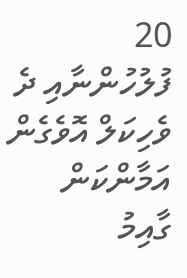20 ފުލުހުންނާއި ދެ ވެހިކަލް އޮވެގެން އަމާންކަން ގާއިމު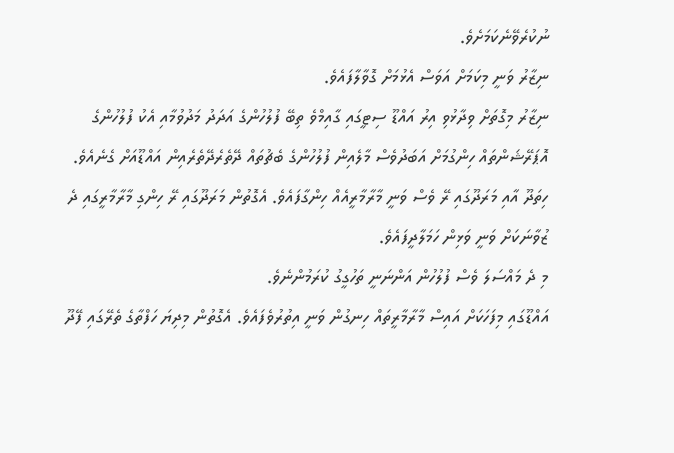ނުކުރެވޭނެކަމަށެވެ.
ނިޒާރު ވަނީ މިކަމަށް އަވަސް އެޅުމަށް ގޮވާލާފައެވެ.
ނިޒާރު މިގޮތަށް ވިދާޅުވި އިރު އައްޑޫ ސިޓީގައި ގާއިމްވެ ތިބޭ ފުލުހުންގެ އަދަދު މަދުވުމާއި އެކު ފުލުހުންގެ އޮޕަރޭޝަންތައް ހިންގުމަށް އަބަދުވެސް މާލެއިން ފުލުހުންގެ ބެޗުތައް ދޭތެރެދޭތެރެއިން އައްޑޫއަށް ގެނެއެވެ.
ހިތަދޫ އާއި މަރަދޫގައި ރޭ ވެސް ވަނީ މާރާމާރީއެއް ހިންގާފައެވެ. އެގޮތުން މަރަދޫގައި ރޭ ހިންގި މާރާމާރީގައި ދެ ޒުވާނަކަށް ވަނީ ވަޅިން ހަމަލާދީފައެވެ.
މި ދެ މައްސަލަ ވެސް ފުލުހުން އަންނަނީ ތަހުގީގު ކުރަމުންނެވެ.
އައްޑޫގައި މިފަހަކަށް އައިސް މާރާމާރީތައް ހިނގުން ވަނީ އިތުރުވެފައެވެ. އެގޮތުން މިދިޔަ ހަފްތާގެ ތެރޭގައި ފޭދޫ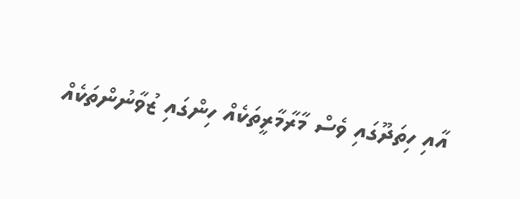އާއި ހިތަދޫގައި ވެސް މާރާމާރީތަކެއް ހިންގައި ޒުވާނުންތަކެއް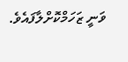ވަނީ ޒަހަމްކޮށްލާފައެވެ.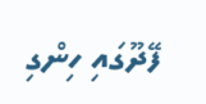ފޭދޫގައި ހިންގި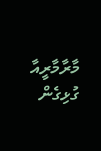މާރާމާރީއާ ގުޅިގެން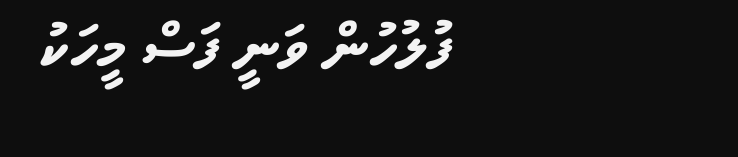ފުލުހުން ވަނީ ފަސް މީހަކު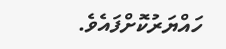ހައްޔަރުކޮށްފައެވެ.